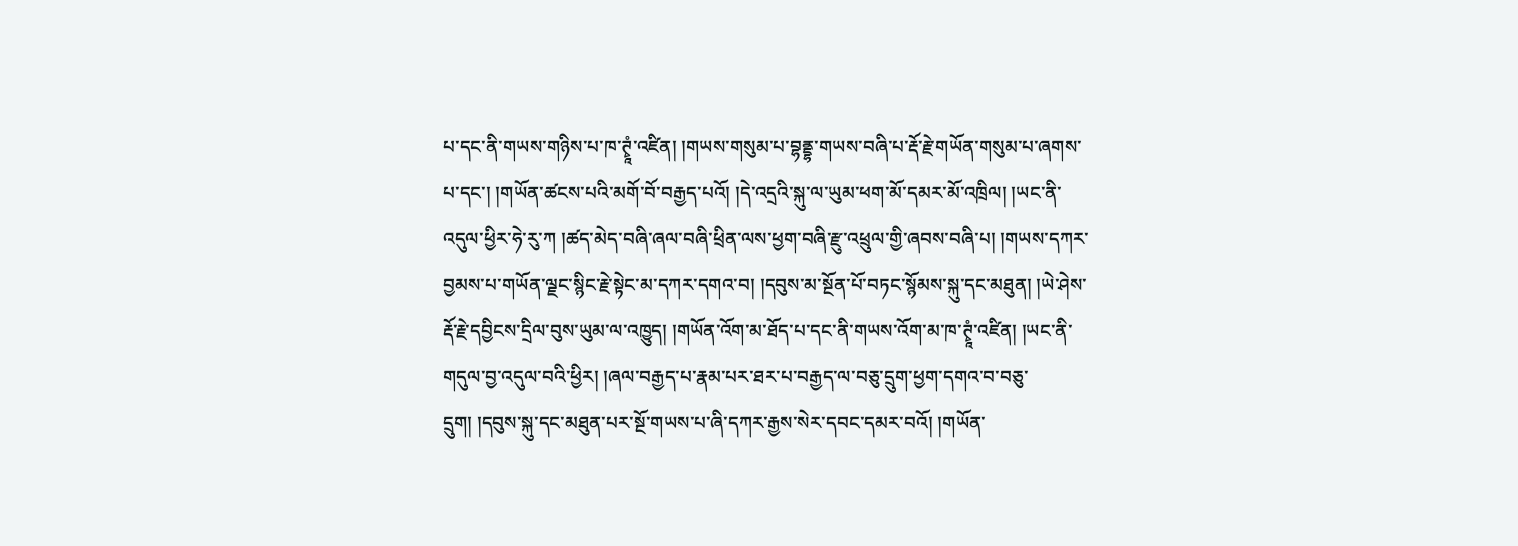པ་དང་ནི་གཡས་གཉིས་པ་ཁ་ཊྭཱཾ་འཛིན། །གཡས་གསུམ་པ་བྷནྡྷ་གཡས་བཞི་པ་རྡོ་རྗེ་གཡོན་གསུམ་པ་ཞགས་པ་དང་། །གཡོན་ཚངས་པའི་མགོ་བོ་བརྒྱད་པའོ། །དེ་འདྲའི་སྐུ་ལ་ཡུམ་ཕག་མོ་དམར་མོ་འཁྲིལ། །ཡང་ནི་འདུལ་ཕྱིར་ཧེ་རུ་ཀ །ཚད་མེད་བཞི་ཞལ་བཞི་ཕྲིན་ལས་ཕྱག་བཞི་རྫུ་འཕྲུལ་གྱི་ཞབས་བཞི་པ། །གཡས་དཀར་བྱམས་པ་གཡོན་ལྗང་སྙིང་རྗེ་སྟེང་མ་དཀར་དགའ་བ། །དབུས་མ་སྔོན་པོ་བཏང་སྙོམས་སྐུ་དང་མཐུན། །ཡེ་ཤེས་རྡོ་རྗེ་དབྱིངས་དྲིལ་བུས་ཡུམ་ལ་འཁྱུད། །གཡོན་འོག་མ་ཐོད་པ་དང་ནི་གཡས་འོག་མ་ཁ་ཊྭཱཾ་འཛིན། །ཡང་ནི་གདུལ་བྱ་འདུལ་བའི་ཕྱིར། །ཞལ་བརྒྱད་པ་རྣམ་པར་ཐར་པ་བརྒྱད་ལ་བཅུ་དྲུག་ཕྱག་དགའ་བ་བཅུ་དྲུག། །དབུས་སྐུ་དང་མཐུན་པར་སྔོ་གཡས་པ་ཞི་དཀར་རྒྱས་སེར་དབང་དམར་བའོ། །གཡོན་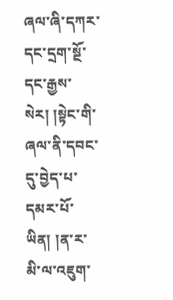ཞལ་ཞི་དཀར་དང་དྲག་སྔོ་དང་རྒྱས་སེར། །སྟེང་གི་ཞལ་ནི་དབང་དུ་བྱེད་པ་དམར་པོ་ཡིན། །ན་ར་མི་ལ་འཇུག་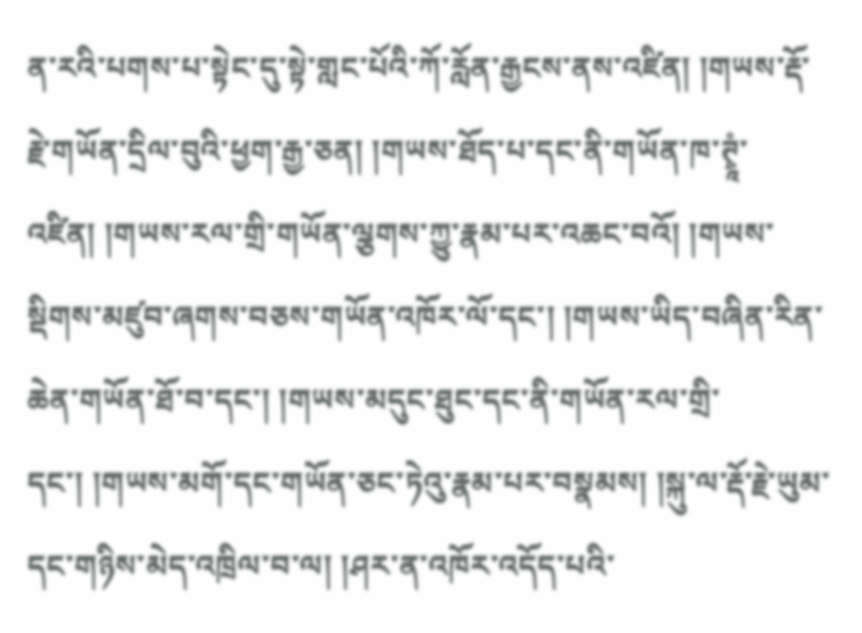ན་རའི་པགས་པ་སྟེང་དུ་སྟེ་གླང་པོའི་ཀོ་རློན་རྒྱངས་ནས་འཛིན། །གཡས་རྡོ་རྗེ་གཡོན་དྲིལ་བུའི་ཕྱག་རྒྱ་ཅན། །གཡས་ཐོད་པ་དང་ནི་གཡོན་ཁ་ཊྭཱཾ་འཛིན། །གཡས་རལ་གྲི་གཡོན་ལྕགས་ཀྱུ་རྣམ་པར་འཆང་བའོ། །གཡས་སྡིགས་མཛུབ་ཞགས་བཅས་གཡོན་འཁོར་ལོ་དང་། །གཡས་ཡིད་བཞིན་རིན་ཆེན་གཡོན་ཐོ་བ་དང་། །གཡས་མདུང་ཐུང་དང་ནི་གཡོན་རལ་གྲི་དང་། །གཡས་མགོ་དང་གཡོན་ཅང་ཏེའུ་རྣམ་པར་བསྣམས། །སྐུ་ལ་རྡོ་རྗེ་ཡུམ་དང་གཉིས་མེད་འཁྲིལ་བ་ལ། །ཤར་ན་འཁོར་འདོད་པའི་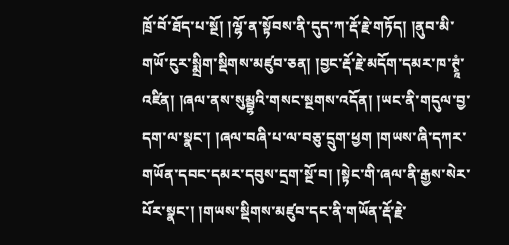ཁྲོ་བོ་ཐོད་པ་སྔོ། །ལྷོ་ན་སྟོབས་ནི་དུད་ཀ་རྡོ་རྗེ་གཏོད། །ནུབ་མི་གཡོ་ངུར་སྨྲིག་སྡིགས་མཛུབ་ཅན། །བྱང་རྡོ་རྗེ་མདོག་དམར་ཁ་ཊྭཱཾ་འཛིན། །ཞལ་ནས་སུམྦྷའི་གསང་སྔགས་འདོན། །ཡང་ནི་གདུལ་བྱ་དག་ལ་སྣང་། །ཞལ་བཞི་པ་ལ་བཅུ་དྲུག་ཕྱག །གཡས་ཞི་དཀར་གཡོན་དབང་དམར་དབུས་དྲག་སྔོ་བ། །སྟེང་གི་ཞལ་ནི་རྒྱས་སེར་པོར་སྣང་། །གཡས་སྡིགས་མཛུབ་དང་ནི་གཡོན་རྡོ་རྗེ་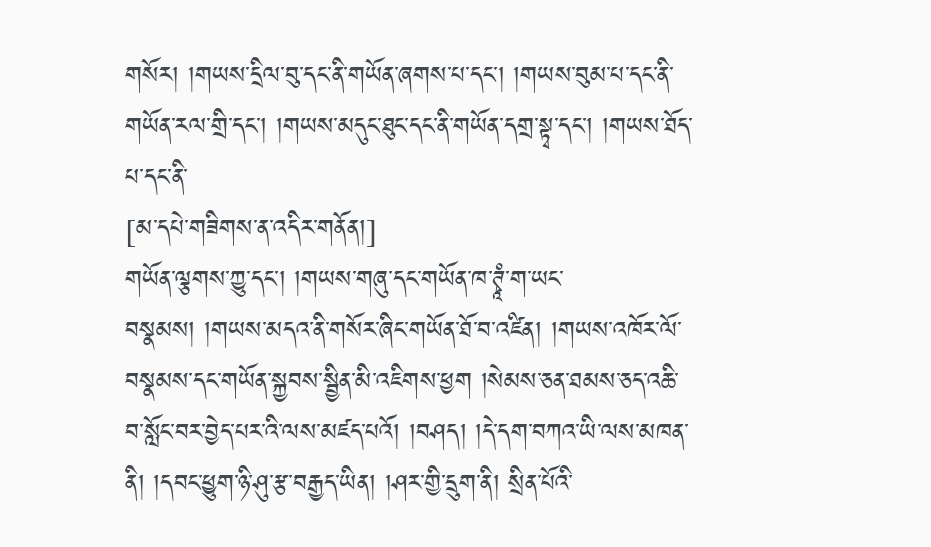གསོར། །གཡས་དྲིལ་བུ་དང་ནི་གཡོན་ཞགས་པ་དང་། །གཡས་བུམ་པ་དང་ནི་གཡོན་རལ་གྲི་དང་། །གཡས་མདུང་ཐུང་དང་ནི་གཡོན་དགྲ་སྟྭ་དང་། །གཡས་ཐོད་པ་དང་ནི་
[མ་དཔེ་གཟིགས་ན་འདིར་གནོན།]
གཡོན་ལྕགས་ཀྱུ་དང་། །གཡས་གཞུ་དང་གཡོན་ཁ་ཊྭཱཾ་ག་ཡང་བསྣམས། །གཡས་མདའ་ནི་གསོར་ཞིང་གཡོན་ཐོ་བ་འཛིན། །གཡས་འཁོར་ལོ་བསྣམས་དང་གཡོན་སྐྱབས་སྦྱིན་མི་འཇིགས་ཕྱག །སེམས་ཅན་ཐམས་ཅད་འཆི་བ་སློང་བར་བྱེད་པར་འི་ལས་མཛད་པའོ། །བཤད། །དེ་དག་བཀའ་ཡི་ལས་མཁན་ནི། །དབང་ཕྱུག་ཉི་ཤུ་རྩ་བརྒྱད་ཡིན། །ཤར་གྱི་དྲུག་ནི། སྲིན་པོའི་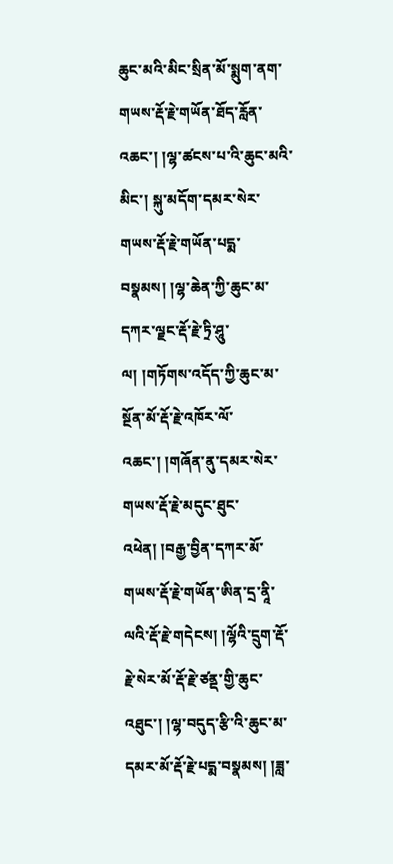ཆུང་མའི་མིང་སྲིན་མོ་སྨུག་ནག་གཡས་རྡོ་རྗེ་གཡོན་ཐོད་རློན་འཆང་། །ལྷ་ཚངས་པ་འི་ཆུང་མའི་མིང་། སྐུ་མདོག་དམར་སེར་གཡས་རྡོ་རྗེ་གཡོན་པདྨ་བསྣམས། །ལྷ་ཆེན་ཀྱི་ཆུང་མ་དཀར་ལྗང་རྡོ་རྗེ་ཏྲི་ཤཱུ་ལ། །གཏོགས་འདོད་ཀྱི་ཆུང་མ་སྔོན་མོ་རྡོ་རྗེ་འཁོར་ལོ་འཆང་། །གཞོན་ནུ་དམར་སེར་གཡས་རྡོ་རྗེ་མདུང་ཐུང་འཕེན། །བརྒྱ་བྱིན་དཀར་མོ་གཡས་རྡོ་རྗེ་གཡོན་ཨིན་དྲ་ནཱི་ལའི་རྡོ་རྗེ་གདེངས། །ལྷོའི་དྲུག་རྡོ་རྗེ་སེར་མོ་རྡོ་རྗེ་ཙནྡ་གྱི་ཆུང་འཐུང་། །ལྷ་བདུད་རྩི་འི་ཆུང་མ་དམར་མོ་རྡོ་རྗེ་པདྨ་བསྣམས། །ཟླ་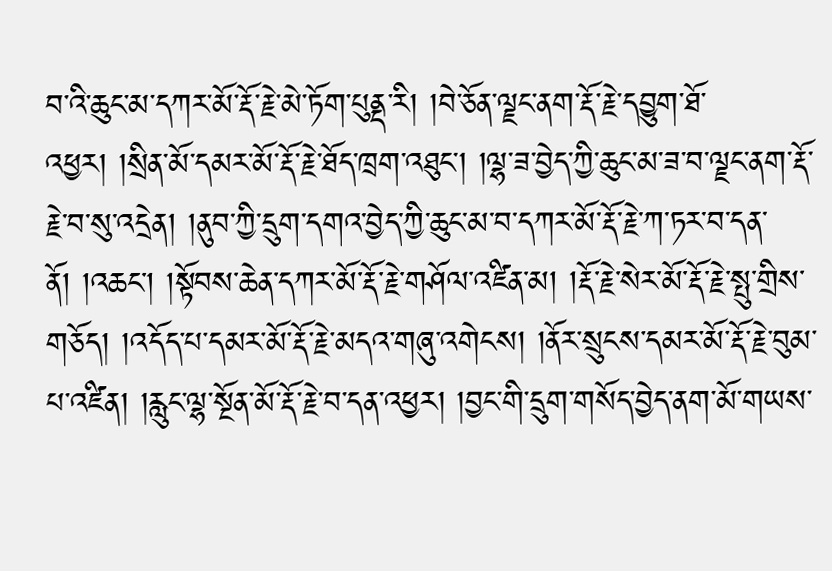བ་འི་ཆུང་མ་དཀར་མོ་རྡོ་རྗེ་མེ་ཏོག་པུནྡ་རི། །བེ་ཅོན་ལྗང་ནག་རྡོ་རྗེ་དབྱུག་ཐོ་འཕྱར། །སྲིན་མོ་དམར་མོ་རྡོ་རྗེ་ཐོད་ཁྲག་འཐུང་། །ལྷ་ཟ་བྱེད་ཀྱི་ཆུང་མ་ཟ་བ་ལྗང་ནག་རྡོ་རྗེ་བ་སུ་འདྲེན། །ནུབ་ཀྱི་དྲུག་དགའ་བྱེད་ཀྱི་ཆུང་མ་བ་དཀར་མོ་རྡོ་རྗེ་ཀ་ཏར་བ་དན་ནོ། །འཆང་། །སྟོབས་ཆེན་དཀར་མོ་རྡོ་རྗེ་གཤོལ་འཛིན་མ། །རྡོ་རྗེ་སེར་མོ་རྡོ་རྗེ་སྤུ་གྲིས་གཅོད། །འདོད་པ་དམར་མོ་རྡོ་རྗེ་མདའ་གཞུ་འགེངས། །ནོར་སྲུངས་དམར་མོ་རྡོ་རྗེ་བུམ་པ་འཛིན། །རླུང་ལྷ་སྔོན་མོ་རྡོ་རྗེ་བ་དན་འཕྱར། །བྱང་གི་དྲུག་གསོད་བྱེད་ནག་མོ་གཡས་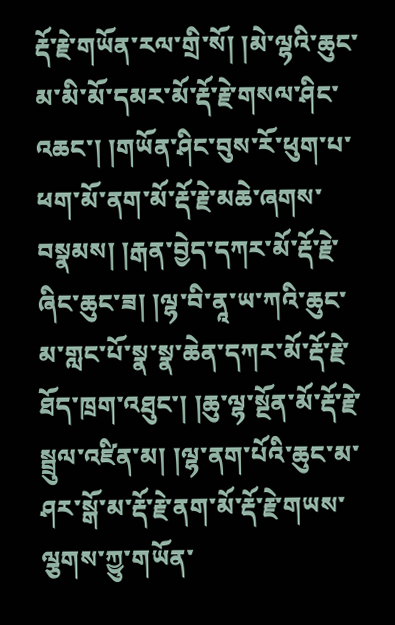རྡོ་རྗེ་གཡོན་རལ་གྲི་སོ། །མེ་ལྷའི་ཆུང་མ་མི་མོ་དམར་མོ་རྡོ་རྗེ་གསལ་ཤིང་འཆང་། །གཡོན་ཤིང་བུས་རོ་ཕུག་པ་ཕག་མོ་ནག་མོ་རྡོ་རྗེ་མཆེ་ཞགས་བསྣམས། །རྒན་བྱེད་དཀར་མོ་རྡོ་རྗེ་ཞིང་ཆུང་ཟ། །ལྷ་བི་ནཱ་ཡ་ཀའི་ཆུང་མ་གླང་པོ་སྣ་སྣ་ཆེན་དཀར་མོ་རྡོ་རྗེ་ཐོད་ཁྲག་འཐུང་། །ཆུ་ལྷ་སྔོན་མོ་རྡོ་རྗེ་སྦྲུལ་འཛིན་མ། །ལྷ་ནག་པོའི་ཆུང་མ་ཤར་སྒོ་མ་རྡོ་རྗེ་ནག་མོ་རྡོ་རྗེ་གཡས་ལྕགས་ཀྱུ་གཡོན་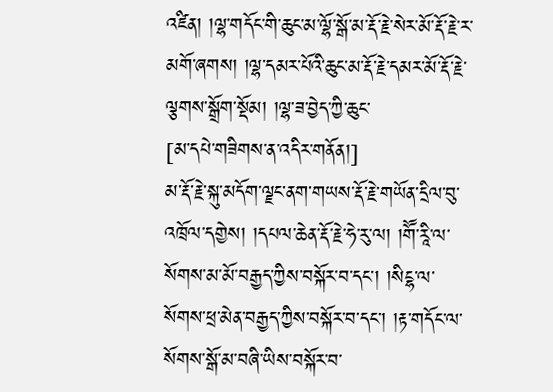འཛིན། །ལྷ་གདོང་གི་ཆུང་མ་ལྷོ་སྒོ་མ་རྡོ་རྗེ་སེར་མོ་རྡོ་རྗེ་ར་མགོ་ཞགས། །ལྷ་དམར་པོའི་ཆུང་མ་རྡོ་རྗེ་དམར་མོ་རྡོ་རྗེ་ལྕགས་སྒྲོག་སྡོམ། །ལྷ་ཟ་བྱེད་ཀྱི་ཆུང་
[མ་དཔེ་གཟིགས་ན་འདིར་གནོན།]
མ་རྡོ་རྗེ་སྐུ་མདོག་ལྗང་ནག་གཡས་རྡོ་རྗེ་གཡོན་དྲིལ་བུ་འཁྲོལ་དགྱེས། །དཔལ་ཆེན་རྡོ་རྗེ་ཧེ་རུ་ལ། །གཽ་རཱི་ལ་སོགས་མ་མོ་བརྒྱད་ཀྱིས་བསྐོར་བ་དང་། །སིངྷ་ལ་སོགས་ཕྲ་མེན་བརྒྱད་ཀྱིས་བསྐོར་བ་དང་། །རྟ་གདོང་ལ་སོགས་སྒོ་མ་བཞི་ཡིས་བསྐོར་བ་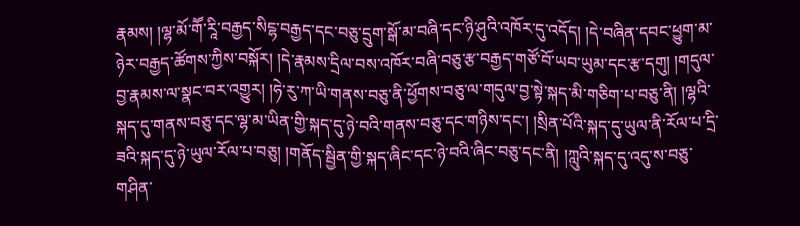རྣམས། །ལྷ་མོ་གཽ་རཱི་བརྒྱད་སིངྷ་བརྒྱད་དང་བཅུ་དྲུག་སྒོ་མ་བཞི་དང་ཉི་ཤུའི་འཁོར་དུ་འདོད། །དེ་བཞིན་དབང་ཕྱུག་མ་ཉེར་བརྒྱད་ཚོགས་ཀྱིས་བསྐོར། །དེ་རྣམས་དྲིལ་བས་འཁོར་བཞི་བཅུ་རྩ་བརྒྱད་གཙོ་བོ་ཡབ་ཡུམ་དང་རྩ་དགུ། །གདུལ་བྱ་རྣམས་ལ་སྣང་བར་འགྱུར། །ཧེ་རུ་ཀ་ཡི་གནས་བཅུ་ནི་ཕྱོགས་བཅུ་ལ་གདུལ་བྱ་སྟེ་སྐད་མི་གཅིག་པ་བཅུ་ནི། །ལྷའི་སྐད་དུ་གནས་བཅུ་དང་ལྷ་མ་ཡིན་གྱི་སྐད་དུ་ཉེ་བའི་གནས་བཅུ་དང་གཉིས་དང་། །སྲིན་པོའི་སྐད་དུ་ཡུལ་ནི་རོལ་པ་དྲི་ཟའི་སྐད་དུ་ཉེ་ཡུལ་རོལ་པ་བཅུ། །གནོད་སྦྱིན་གྱི་སྐད་ཞིང་དང་ཉེ་བའི་ཞིང་བཅུ་དང་ནི། །ཀླུའི་སྐད་དུ་འདུ་ས་བཅུ་གཤིན་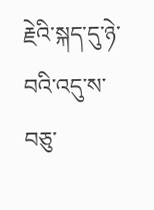རྗེའི་སྐད་དུ་ཉེ་བའི་འདུ་ས་བཅུ་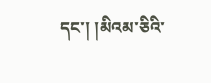དང་། །མིའམ་ཅིའི་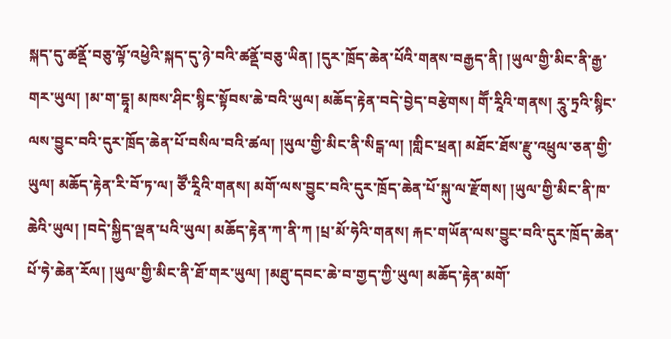སྐད་དུ་ཚནྡོ་བཅུ་ལྟོ་འཕྱེའི་སྐད་དུ་ཉེ་བའི་ཚནྡོ་བཅུ་ཡིན། །དུར་ཁྲོད་ཆེན་པོའི་གནས་བརྒྱད་ནི། །ཡུལ་གྱི་མིང་ནི་རྒྱ་གར་ཡུལ། །མ་ག་དྷཱ། མཁས་ཤིང་སྙིང་སྟོབས་ཆེ་བའི་ཡུལ། མཆོད་རྟེན་བདེ་བྱེད་བརྩེགས། གཽ་རཱིའི་གནས། རཱུ་ཏྲའི་སྙིང་ལས་བྱུང་བའི་དུར་ཁྲོད་ཆེན་པོ་བསིལ་བའི་ཚལ། །ཡུལ་གྱི་མིང་ནི་སིངྒ་ལ། །གླིང་ཕྲན། མཐོང་ཐོས་རྫུ་འཕྲུལ་ཅན་གྱི་ཡུལ། མཆོད་རྟེན་རི་བོ་ཏ་ལ། ཙཽ་རཱིའི་གནས། མགོ་ལས་བྱུང་བའི་དུར་ཁྲོད་ཆེན་པོ་སྐུ་ལ་རྫོགས། །ཡུལ་གྱི་མིང་ནི་ཁ་ཆེའི་ཡུལ། །བདེ་སྐྱིད་ལྡན་པའི་ཡུལ། མཆོད་རྟེན་ཀ་ནི་ཀ །པྲ་མོ་ཧེའི་གནས། རྐང་གཡོན་ལས་བྱུང་བའི་དུར་ཁྲོད་ཆེན་པོ་ཧེ་ཆེན་རོལ། །ཡུལ་གྱི་མིང་ནི་ཐོ་གར་ཡུལ། །མཐུ་དབང་ཆེ་བ་གྱད་ཀྱི་ཡུལ། མཆོད་རྟེན་མགོ་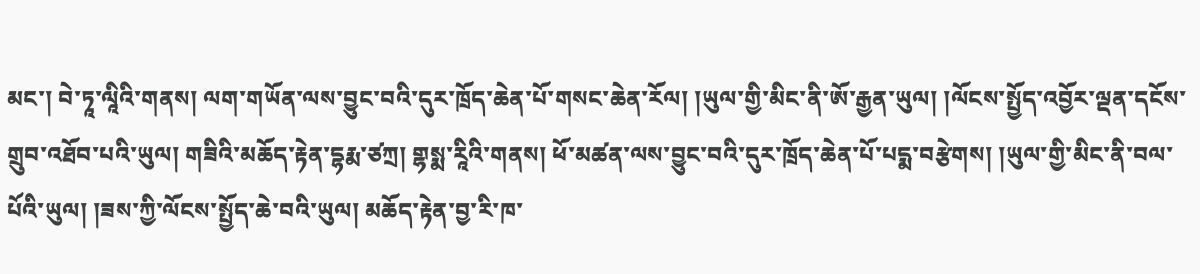མང་། བེ་ཏཱ་ལཱིའི་གནས། ལག་གཡོན་ལས་བྱུང་བའི་དུར་ཁྲོད་ཆེན་པོ་གསང་ཆེན་རོལ། །ཡུལ་གྱི་མིང་ནི་ཨོ་རྒྱན་ཡུལ། །ལོངས་སྤྱོད་འབྱོར་ལྡན་དངོས་གྲུབ་འཐོབ་པའི་ཡུལ། གཟིའི་མཆོད་རྟེན་དྷརྨ་ཙཀྲ། གྷསྨ་རཱིའི་གནས། ཕོ་མཚན་ལས་བྱུང་བའི་དུར་ཁྲོད་ཆེན་པོ་པདྨ་བརྩེགས། །ཡུལ་གྱི་མིང་ནི་བལ་པོའི་ཡུལ། །ཟས་ཀྱི་ལོངས་སྤྱོད་ཆེ་བའི་ཡུལ། མཆོད་རྟེན་བྱ་རི་ཁ་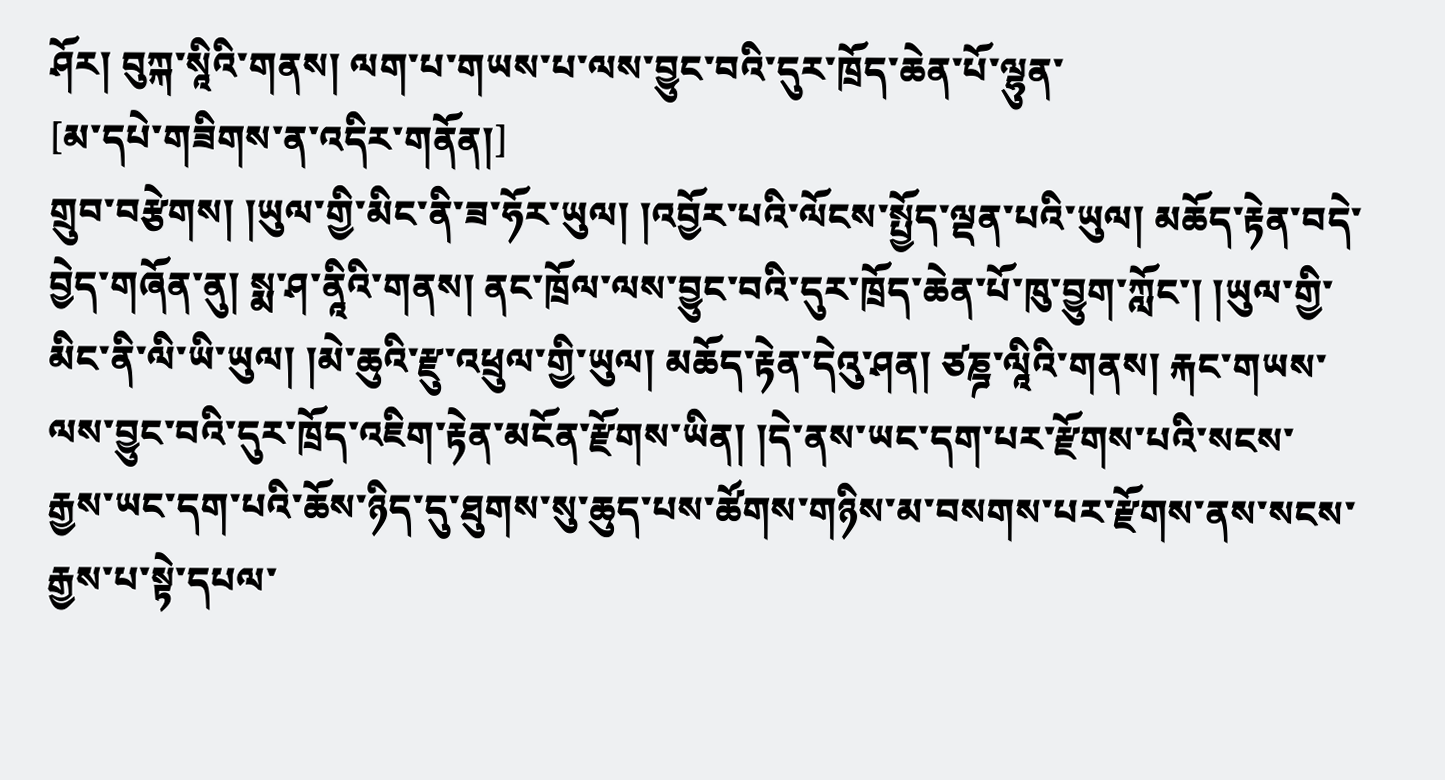ཤོར། བུཀྐ་སཱིའི་གནས། ལག་པ་གཡས་པ་ལས་བྱུང་བའི་དུར་ཁྲོད་ཆེན་པོ་ལྷུན་
[མ་དཔེ་གཟིགས་ན་འདིར་གནོན།]
གྲུབ་བརྩེགས། །ཡུལ་གྱི་མིང་ནི་ཟ་ཧོར་ཡུལ། །འབྱོར་པའི་ལོངས་སྤྱོད་ལྡན་པའི་ཡུལ། མཆོད་རྟེན་བདེ་བྱེད་གཞོན་ནུ། སྨ་ཤ་ནཱིའི་གནས། ནང་ཁྲོལ་ལས་བྱུང་བའི་དུར་ཁྲོད་ཆེན་པོ་ཁུ་བྱུག་ཀློང་། །ཡུལ་གྱི་མིང་ནི་ལི་ཡི་ཡུལ། །མེ་ཆུའི་རྫུ་འཕྲུལ་གྱི་ཡུལ། མཆོད་རྟེན་དེའུ་ཤན། ཙཎྜ་ལཱིའི་གནས། རྐང་གཡས་ལས་བྱུང་བའི་དུར་ཁྲོད་འཇིག་རྟེན་མངོན་རྫོགས་ཡིན། །དེ་ནས་ཡང་དག་པར་རྫོགས་པའི་སངས་རྒྱས་ཡང་དག་པའི་ཆོས་ཉིད་དུ་ཐུགས་སུ་ཆུད་པས་ཚོགས་གཉིས་མ་བསགས་པར་རྫོགས་ནས་སངས་རྒྱས་པ་སྟེ་དཔལ་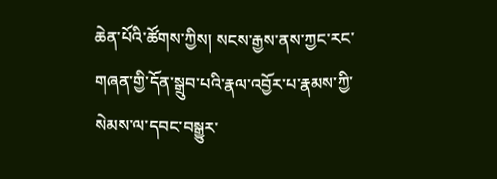ཆེན་པོའི་ཚོགས་ཀྱིས། སངས་རྒྱས་ནས་ཀྱང་རང་གཞན་གྱི་དོན་སྒྲུབ་པའི་རྣལ་འབྱོར་པ་རྣམས་ཀྱི་སེམས་ལ་དབང་བསྒྱུར་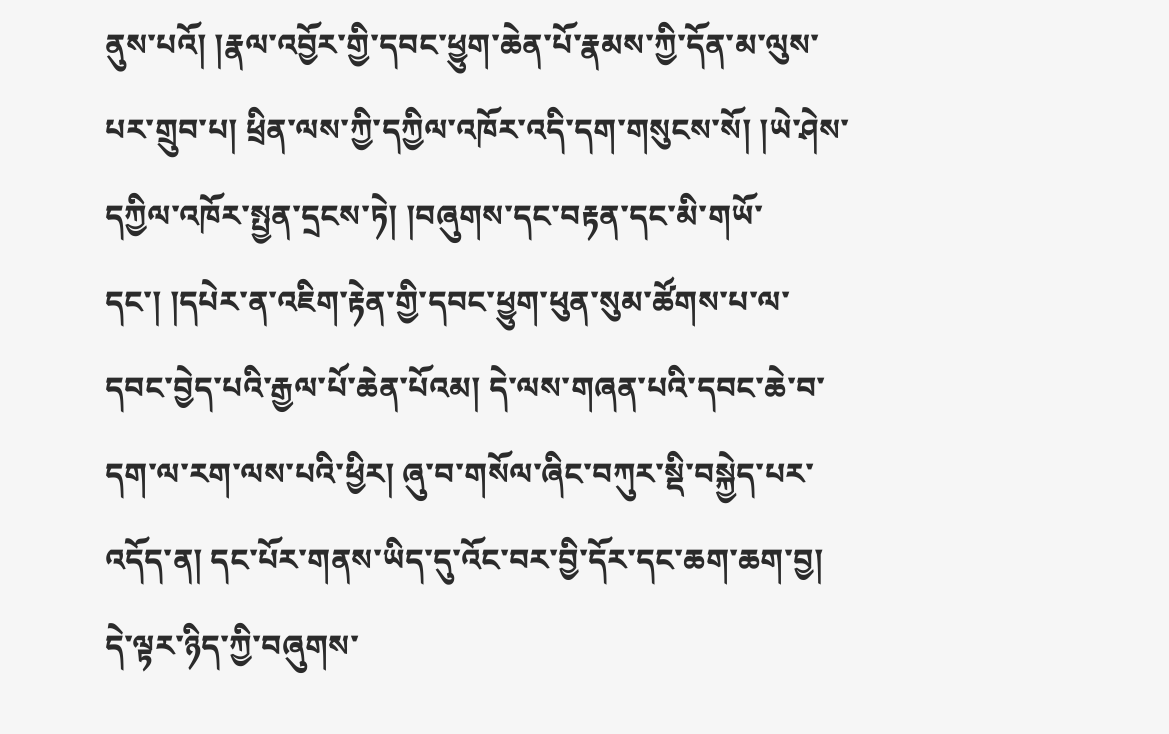ནུས་པའོ། །རྣལ་འབྱོར་གྱི་དབང་ཕྱུག་ཆེན་པོ་རྣམས་ཀྱི་དོན་མ་ལུས་པར་གྲུབ་པ། ཕྲིན་ལས་ཀྱི་དཀྱིལ་འཁོར་འདི་དག་གསུངས་སོ། །ཡེ་ཤེས་དཀྱིལ་འཁོར་སྤྱན་དྲངས་ཏེ། །བཞུགས་དང་བརྟན་དང་མི་གཡོ་དང་། །དཔེར་ན་འཇིག་རྟེན་གྱི་དབང་ཕྱུག་ཕུན་སུམ་ཚོགས་པ་ལ་དབང་བྱེད་པའི་རྒྱལ་པོ་ཆེན་པོའམ། དེ་ལས་གཞན་པའི་དབང་ཆེ་བ་དག་ལ་རག་ལས་པའི་ཕྱིར། ཞུ་བ་གསོལ་ཞིང་བཀུར་སྡི་བསྐྱེད་པར་འདོད་ན། དང་པོར་གནས་ཡིད་དུ་འོང་བར་བྱི་དོར་དང་ཆག་ཆག་བྱ། དེ་ལྟར་ཉིད་ཀྱི་བཞུགས་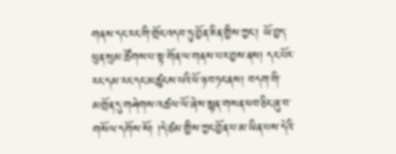གནས་དང་རང་གི་གྲོང་འདབ་ཏུ་བྱོན་ཟིན་གྱིས་ཀྱང་། ཡོ་བྱད་ཕུན་སུམ་ཚོགས་པ་སྟ་གོན་ལ་གནས་པར་བྱས་ནས། དང་པོར་རང་དམ་རང་དང་མཚུངས་པའི་ཕོ་ཉ་བཏང་ནས། བདག་གི་མགྲོན་དུ་གཤེགས་འཚལ་ལོ་ཞེས་སྙན་གསན་ཕབ་ཅིང་ཞུ་བ་གསོལ་དགོས་སོ། །དེ་ཙམ་གྱིས་ཀྱང་བྱོན་པ་མ་ཡིན་པས་དེའི་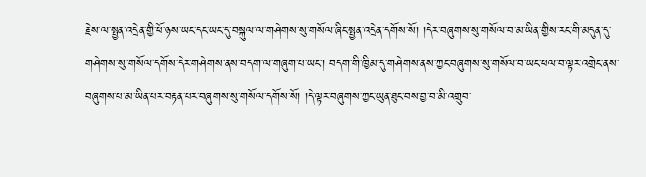རྗེས་ལ་སྤྱན་འདྲེན་གྱི་ཕོ་ཉས་ཡང་དང་ཡང་དུ་བསྐུལ་ལ་གཤེགས་སུ་གསོལ་ཞིང་སྤྱན་འདྲེན་དགོས་སོ། །དེར་བཞུགས་སུ་གསོལ་བ་མ་ཡིན་གྱིས་རང་གི་མདུན་དུ་གཤེགས་སུ་གསོལ་དགོས་དེར་གཤེགས་ནས་བདག་ལ་གཞུག་པ་ཡང་། བདག་གི་ཁྱིམ་དུ་གཤེགས་ནས་ཀྱང་བཞུགས་སུ་གསོལ་བ་ཡང་ཕལ་བ་ལྟར་འགྲེང་ནས་བཞུགས་པ་མ་ཡིན་པར་བརྟན་པར་བཞུགས་སུ་གསོལ་དགོས་སོ། །དེ་ལྟར་བཞུགས་ཀྱང་ཡུན་ཐུང་བས་བྱ་བ་མི་འགྲུབ་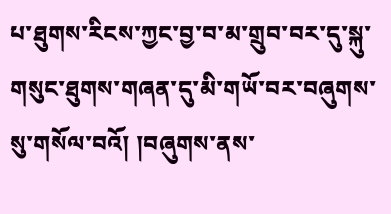པ་ཐུགས་རིངས་ཀྱང་བྱ་བ་མ་གྲུབ་བར་དུ་སྐུ་གསུང་ཐུགས་གཞན་དུ་མི་གཡོ་བར་བཞུགས་སུ་གསོལ་བའོ། །བཞུགས་ནས་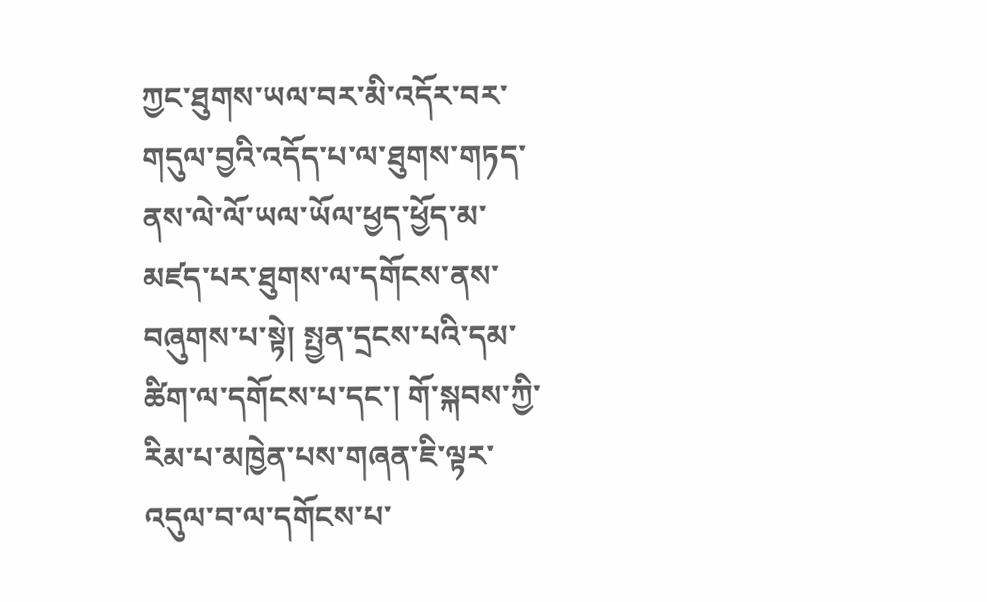ཀྱང་ཐུགས་ཡལ་བར་མི་འདོར་བར་གདུལ་བྱའི་འདོད་པ་ལ་ཐུགས་གཏད་ནས་ལེ་ལོ་ཡལ་ཡོལ་ཕྱད་ཕྱོད་མ་མཛད་པར་ཐུགས་ལ་དགོངས་ནས་བཞུགས་པ་སྟེ། སྤྱན་དྲངས་པའི་དམ་ཚིག་ལ་དགོངས་པ་དང་། གོ་སྐབས་ཀྱི་རིམ་པ་མཁྱེན་པས་གཞན་ཇི་ལྟར་འདུལ་བ་ལ་དགོངས་པ་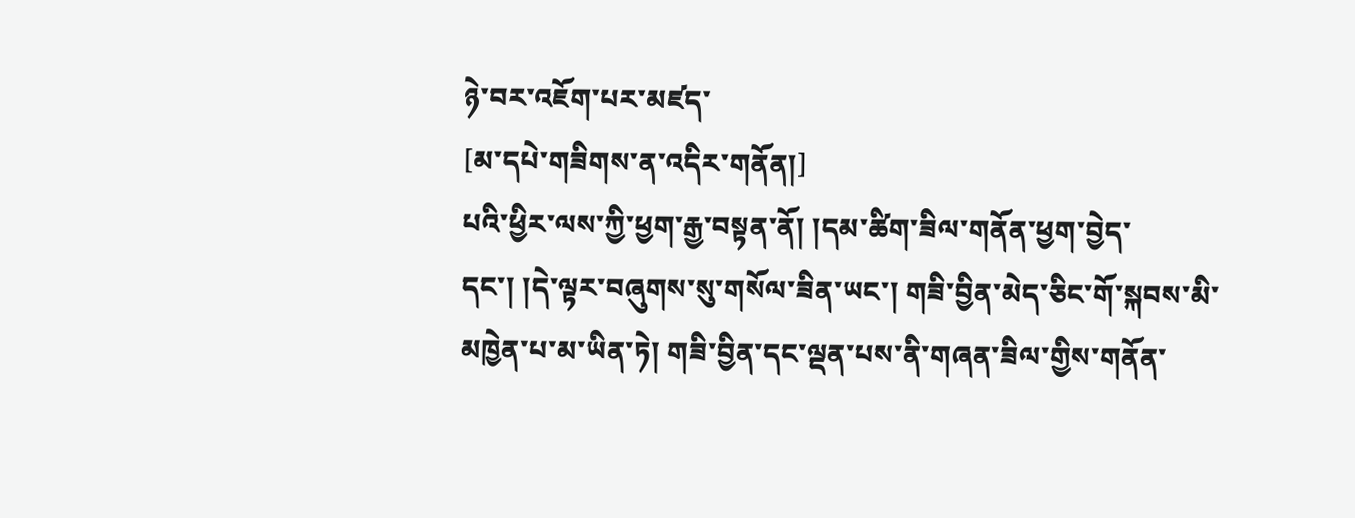ཉེ་བར་འཇོག་པར་མཛད་
[མ་དཔེ་གཟིགས་ན་འདིར་གནོན།]
པའི་ཕྱིར་ལས་ཀྱི་ཕྱག་རྒྱ་བསྟན་ནོ། །དམ་ཚིག་ཟིལ་གནོན་ཕྱག་བྱེད་དང་། །དེ་ལྟར་བཞུགས་སུ་གསོལ་ཟིན་ཡང་། གཟི་བྱིན་མེད་ཅིང་གོ་སྐབས་མི་མཁྱེན་པ་མ་ཡིན་ཏེ། གཟི་བྱིན་དང་ལྡན་པས་ནི་གཞན་ཟིལ་གྱིས་གནོན་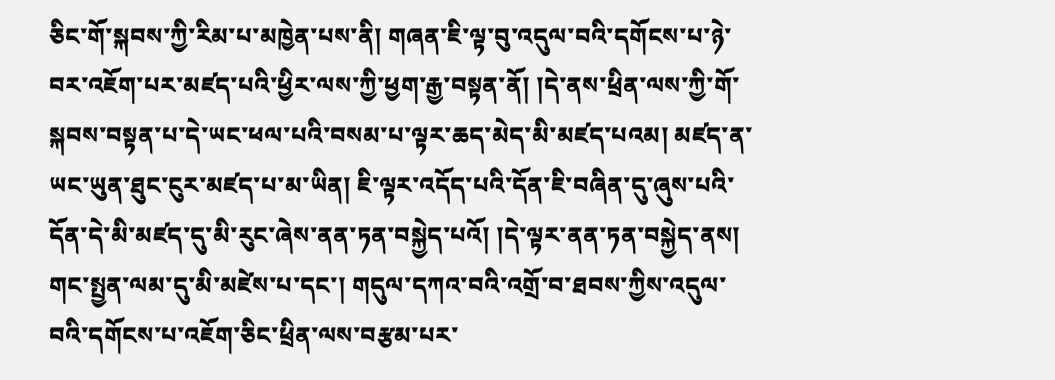ཅིང་གོ་སྐབས་ཀྱི་རིམ་པ་མཁྱེན་པས་ནི། གཞན་ཇི་ལྟ་བུ་འདུལ་བའི་དགོངས་པ་ཉེ་བར་འཇོག་པར་མཛད་པའི་ཕྱིར་ལས་ཀྱི་ཕྱག་རྒྱ་བསྟན་ནོ། །དེ་ནས་ཕྲིན་ལས་ཀྱི་གོ་སྐབས་བསྟན་པ་དེ་ཡང་ཕལ་པའི་བསམ་པ་ལྟར་ཆད་མེད་མི་མཛད་པའམ། མཛད་ན་ཡང་ཡུན་ཐུང་ངུར་མཛད་པ་མ་ཡིན། ཇི་ལྟར་འདོད་པའི་དོན་ཇི་བཞིན་དུ་ཞུས་པའི་དོན་དེ་མི་མཛད་དུ་མི་རུང་ཞེས་ནན་ཏན་བསྐྱེད་པའོ། །དེ་ལྟར་ནན་ཏན་བསྐྱེད་ནས། གང་སྤྱན་ལམ་དུ་མི་མཛེས་པ་དང་། གདུལ་དཀའ་བའི་འགྲོ་བ་ཐབས་ཀྱིས་འདུལ་བའི་དགོངས་པ་འཇོག་ཅིང་ཕྲིན་ལས་བརྩམ་པར་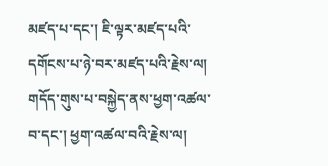མཛད་པ་དང་། ཇི་ལྟར་མཛད་པའི་དགོངས་པ་ཉེ་བར་མཛད་པའི་རྗེས་ལ། གདོད་གུས་པ་བསྐྱེད་ནས་ཕྱག་འཚལ་བ་དང་། ཕྱག་འཚལ་བའི་རྗེས་ལ།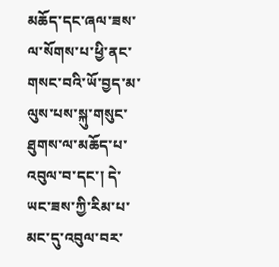མཆོད་དང་ཞལ་ཟས་ལ་སོགས་པ་ཕྱི་ནང་གསང་བའི་ཡོ་བྱད་མ་ལུས་པས་སྐུ་གསུང་ཐུགས་ལ་མཆོད་པ་འབུལ་བ་དང་། དེ་ཡང་ཟས་ཀྱི་རིམ་པ་མང་དུ་འབུལ་བར་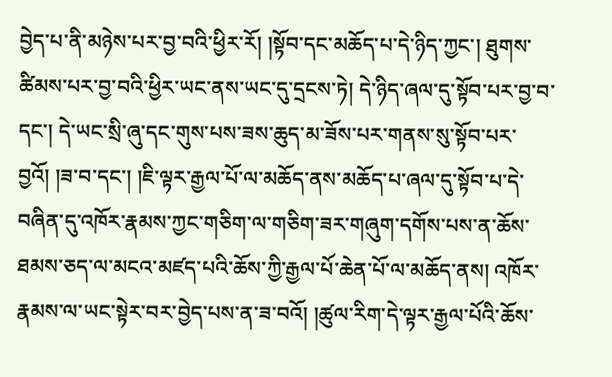བྱེད་པ་ནི་མཉེས་པར་བྱ་བའི་ཕྱིར་རོ། །སྟོབ་དང་མཆོད་པ་དེ་ཉིད་ཀྱང་། ཐུགས་ཚིམས་པར་བྱ་བའི་ཕྱིར་ཡང་ནས་ཡང་དུ་དྲངས་ཏེ། དེ་ཉིད་ཞལ་དུ་སྟོབ་པར་བྱ་བ་དང་། དེ་ཡང་སྲི་ཞུ་དང་གུས་པས་ཟས་ཆུད་མ་ཟོས་པར་གནས་སུ་སྟོབ་པར་བྱའོ། །ཟ་བ་དང་། །ཇི་ལྟར་རྒྱལ་པོ་ལ་མཆོད་ནས་མཆོད་པ་ཞལ་དུ་སྟོབ་པ་དེ་བཞིན་དུ་འཁོར་རྣམས་ཀྱང་གཅིག་ལ་གཅིག་ཟར་གཞུག་དགོས་པས་ན་ཆོས་ཐམས་ཅད་ལ་མངའ་མཛད་པའི་ཆོས་ཀྱི་རྒྱལ་པོ་ཆེན་པོ་ལ་མཆོད་ནས། འཁོར་རྣམས་ལ་ཡང་སྟེར་བར་བྱེད་པས་ན་ཟ་བའོ། །ཚུལ་རིག་དེ་ལྟར་རྒྱལ་པོའི་ཆོས་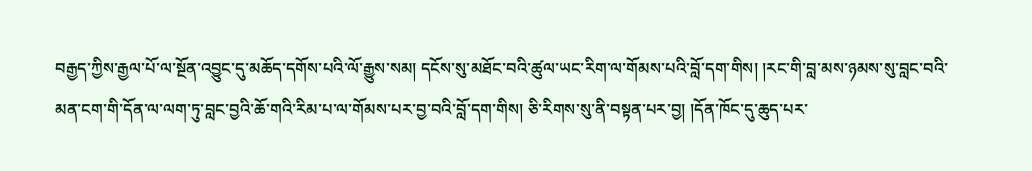བརྒྱད་ཀྱིས་རྒྱལ་པོ་ལ་སྔོན་འབྱུང་དུ་མཆོད་དགོས་པའི་ལོ་རྒྱུས་སམ། དངོས་སུ་མཐོང་བའི་ཚུལ་ཡང་རིག་ལ་གོམས་པའི་བློ་དག་གིས། །རང་གི་བླ་མས་ཉམས་སུ་བླང་བའི་མན་ངག་གི་དོན་ལ་ལག་ཏུ་བླང་བྱའི་ཆོ་གའི་རིམ་པ་ལ་གོམས་པར་བྱ་བའི་བློ་དག་གིས། ཅི་རིགས་སུ་ནི་བསྟན་པར་བྱ། །དོན་ཁོང་དུ་ཆུད་པར་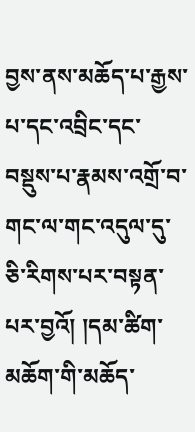བྱས་ནས་མཆོད་པ་རྒྱས་པ་དང་འབྲིང་དང་བསྡུས་པ་རྣམས་འགྲོ་བ་གང་ལ་གང་འདུལ་དུ་ཅི་རིགས་པར་བསྟན་པར་བྱའོ། །དམ་ཚིག་མཆོག་གི་མཆོད་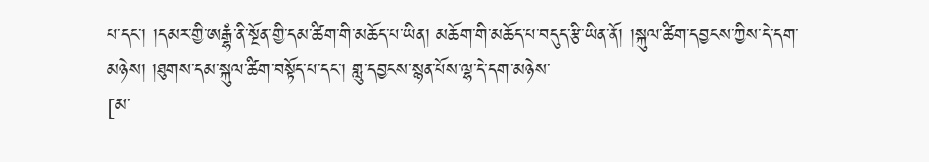པ་དང་། །དམར་གྱི་ཨརྒྷཾ་ནི་སྔོན་གྱི་དམ་ཚིག་གི་མཆོད་པ་ཡིན། མཆོག་གི་མཆོད་པ་བདུད་རྩི་ཡིན་ནོ། །སྐུལ་ཚིག་དབྱངས་ཀྱིས་དེ་དག་མཉེས། །ཐུགས་དམ་སྐུལ་ཚིག་བསྟོད་པ་དང་། གླུ་དབྱངས་སྙན་པོས་ལྷ་དེ་དག་མཉེས་
[མ་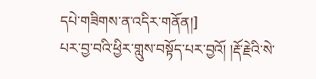དཔེ་གཟིགས་ན་འདིར་གནོན།]
པར་བྱ་བའི་ཕྱིར་གླུས་བསྟོད་པར་བྱའོ། །རྡོ་རྗེའི་སེ་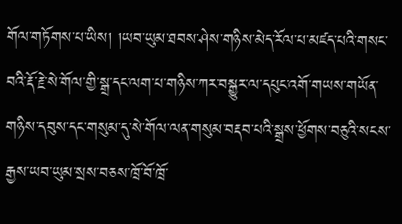གོལ་གཏོགས་པ་ཡིས། །ཡབ་ཡུམ་ཐབས་ཤེས་གཉིས་མེད་རོལ་པ་མཛད་པའི་གསང་བའི་རྡོ་རྗེ་སེ་གོལ་གྱི་སྒྲ་དང་ལག་པ་གཉིས་ཀར་བསྒྱུར་ལ་དཔུང་འགོ་གཡས་གཡོན་གཉིས་དབུས་དང་གསུམ་དུ་སེ་གོལ་ལན་གསུམ་བརྡབ་པའི་སྒྲས་ཕྱོགས་བཅུའི་སངས་རྒྱས་ཡབ་ཡུམ་སྲས་བཅས་ཁྲོ་བོ་ཁྲོ་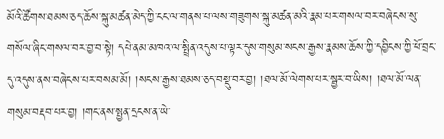མོའི་ཚོགས་ཐམས་ཅད་ཆོས་སྐུ་མཚན་མེད་ཀྱི་ངང་ལ་གནས་པ་ལས་གཟུགས་སྐུ་མཚན་མའི་རྣམ་པར་གསལ་བར་བཞེངས་སུ་གསོལ་ཞིང་གསལ་བར་བྱ་བ་སྟེ། དཔེ་ནམ་མཁའ་ལ་སྤྲིན་འདུས་པ་ལྟར་དུས་གསུམ་སངས་རྒྱས་རྣམས་ཆོས་ཀྱི་དབྱིངས་ཀྱི་ཕོ་བྲང་དུ་འདུས་ནས་བཞེངས་པར་བསམ་མོ། །སངས་རྒྱས་ཐམས་ཅད་བསྡུ་བར་བྱ། །ཐལ་མོ་ལེགས་པར་སྦྱར་བ་ཡིས། །ཐལ་མོ་ལན་གསུམ་བརྡབ་པར་བྱ། །གང་ནས་སྤྱན་དྲངས་ན་ཡེ་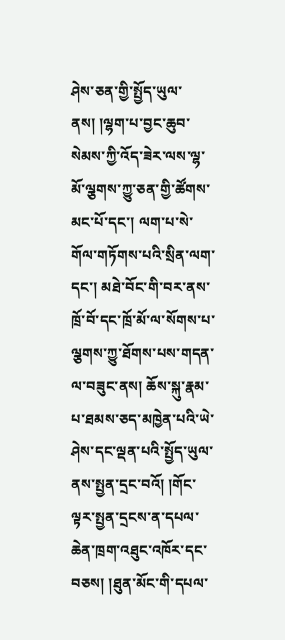ཤེས་ཅན་གྱི་སྤྱོད་ཡུལ་ནས། །ལྷག་པ་བྱང་ཆུབ་སེམས་ཀྱི་འོད་ཟེར་ལས་ལྷ་མོ་ལྕགས་ཀྱུ་ཅན་གྱི་ཚོགས་མང་པོ་དང་། ལག་པ་སེ་གོལ་གཏོགས་པའི་སྲིན་ལག་དང་། མཐེ་བོང་གི་བར་ནས་ཁྲོ་བོ་དང་ཁྲོ་མོ་ལ་སོགས་པ་ལྕགས་ཀྱུ་ཐོགས་པས་གདན་ལ་བཟུང་ནས། ཆོས་སྐུ་རྣམ་པ་ཐམས་ཅད་མཁྱེན་པའི་ཡེ་ཤེས་དང་ལྡན་པའི་སྤྱོད་ཡུལ་ནས་སྤྱན་དྲང་བའོ། །གོང་ལྟར་སྤྱན་དྲངས་ན་དཔལ་ཆེན་ཁྲག་འཐུང་འཁོར་དང་བཅས། །ཐུན་མོང་གི་དཔལ་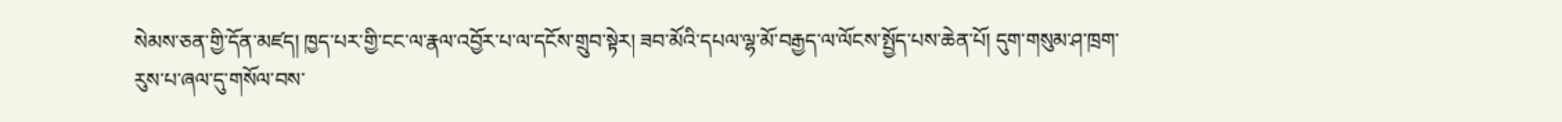སེམས་ཅན་གྱི་དོན་མཛད། ཁྱད་པར་གྱི་ངང་ལ་རྣལ་འབྱོར་པ་ལ་དངོས་གྲུབ་སྟེར། ཟབ་མོའི་དཔལ་ལྷ་མོ་བརྒྱད་ལ་ལོངས་སྤྱོད་པས་ཆེན་པོ། དུག་གསུམ་ཤ་ཁྲག་རུས་པ་ཞལ་དུ་གསོལ་བས་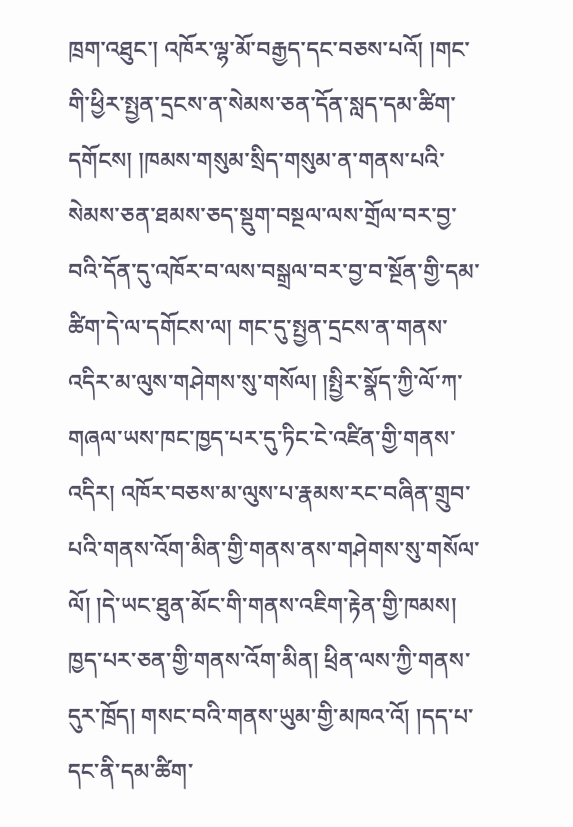ཁྲག་འཐུང་། འཁོར་ལྷ་མོ་བརྒྱད་དང་བཅས་པའོ། །གང་གི་ཕྱིར་སྤྱན་དྲངས་ན་སེམས་ཅན་དོན་སླད་དམ་ཚིག་དགོངས། །ཁམས་གསུམ་སྲིད་གསུམ་ན་གནས་པའི་སེམས་ཅན་ཐམས་ཅད་སྡུག་བསྔལ་ལས་གྲོལ་བར་བྱ་བའི་དོན་དུ་འཁོར་བ་ལས་བསྒྲལ་བར་བྱ་བ་སྔོན་གྱི་དམ་ཚིག་དེ་ལ་དགོངས་ལ། གང་དུ་སྤྱན་དྲངས་ན་གནས་འདིར་མ་ལུས་གཤེགས་སུ་གསོལ། །སྤྱིར་སྣོད་ཀྱི་ལོ་ཀ་གཞལ་ཡས་ཁང་ཁྱད་པར་དུ་ཏིང་ངེ་འཛིན་གྱི་གནས་འདིར། འཁོར་བཅས་མ་ལུས་པ་རྣམས་རང་བཞིན་གྲུབ་པའི་གནས་འོག་མིན་གྱི་གནས་ནས་གཤེགས་སུ་གསོལ་ལོ། །དེ་ཡང་ཐུན་མོང་གི་གནས་འཇིག་རྟེན་གྱི་ཁམས། ཁྱད་པར་ཅན་གྱི་གནས་འོག་མིན། ཕྲིན་ལས་ཀྱི་གནས་དུར་ཁྲོད། གསང་བའི་གནས་ཡུམ་གྱི་མཁའ་འོ། །དད་པ་དང་ནི་དམ་ཚིག་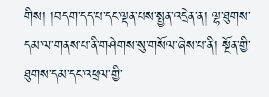གིས། །བདག་དད་པ་དང་ལྡན་པས་སྤྱན་འདྲེན་ན། ལྷ་ཐུགས་དམ་ལ་གནས་པ་ནི་གཤེགས་སུ་གསོལ་ཞེས་པ་ནི། སྔོན་གྱི་ཐུགས་དམ་དང་འཕྲལ་གྱི་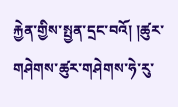རྐྱེན་གྱིས་སྤྱན་དྲང་བའོ། །ཚུར་གཤེགས་ཚུར་གཤེགས་ཧེ་རུ་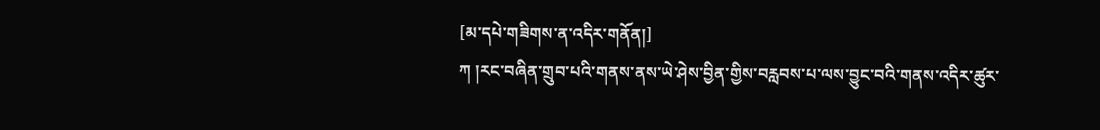[མ་དཔེ་གཟིགས་ན་འདིར་གནོན།]
ཀ །རང་བཞིན་གྲུབ་པའི་གནས་ནས་ཡེ་ཤེས་བྱིན་གྱིས་བརླབས་པ་ལས་བྱུང་བའི་གནས་འདིར་ཚུར་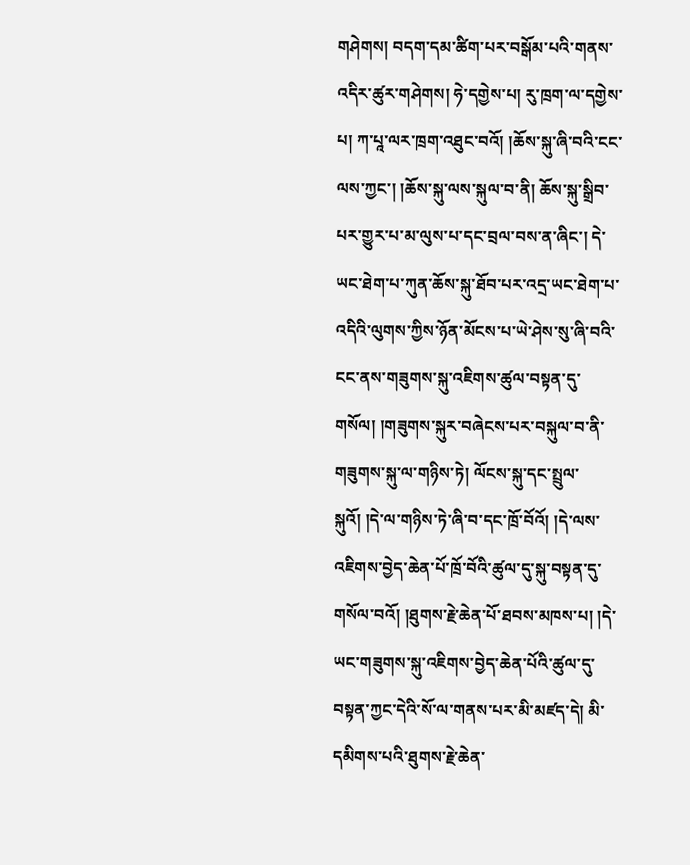གཤེགས། བདག་དམ་ཚིག་པར་བསྒོམ་པའི་གནས་འདིར་ཚུར་གཤེགས། ཧེ་དགྱེས་པ། རུ་ཁྲག་ལ་དགྱེས་པ། ཀ་པཱ་ལར་ཁྲག་འཐུང་བའོ། །ཆོས་སྐུ་ཞི་བའི་ངང་ལས་ཀྱང་། །ཆོས་སྐུ་ལས་སྐུལ་བ་ནི། ཆོས་སྐུ་སྒྲིབ་པར་གྱུར་པ་མ་ལུས་པ་དང་བྲལ་བས་ན་ཞིང་། དེ་ཡང་ཐེག་པ་ཀུན་ཆོས་སྐུ་ཐོབ་པར་འདྲ་ཡང་ཐེག་པ་འདིའི་ལུགས་ཀྱིས་ཉོན་མོངས་པ་ཡེ་ཤེས་སུ་ཞི་བའི་ངང་ནས་གཟུགས་སྐུ་འཇིགས་ཚུལ་བསྟན་དུ་གསོལ། །གཟུགས་སྐུར་བཞེངས་པར་བསྐུལ་བ་ནི་གཟུགས་སྐུ་ལ་གཉིས་ཏེ། ལོངས་སྐུ་དང་སྤྲུལ་སྐུའོ། །དེ་ལ་གཉིས་ཏེ་ཞི་བ་དང་ཁྲོ་བོའོ། །དེ་ལས་འཇིགས་བྱེད་ཆེན་པོ་ཁྲོ་བོའི་ཚུལ་དུ་སྐུ་བསྟན་དུ་གསོལ་བའོ། །ཐུགས་རྗེ་ཆེན་པོ་ཐབས་མཁས་པ། །དེ་ཡང་གཟུགས་སྐུ་འཇིགས་བྱེད་ཆེན་པོའི་ཚུལ་དུ་བསྟན་ཀྱང་དེའི་སོ་ལ་གནས་པར་མི་མཛད་དེ། མི་དམིགས་པའི་ཐུགས་རྗེ་ཆེན་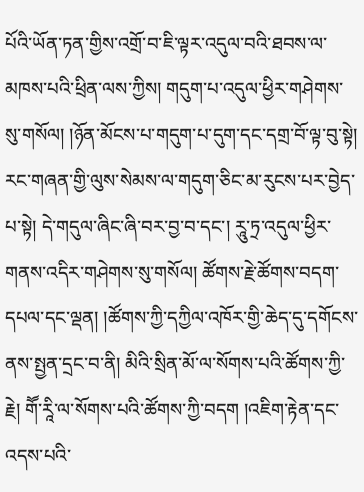པོའི་ཡོན་ཏན་གྱིས་འགྲོ་བ་ཇི་ལྟར་འདུལ་བའི་ཐབས་ལ་མཁས་པའི་ཕྲིན་ལས་ཀྱིས། གདུག་པ་འདུལ་ཕྱིར་གཤེགས་སུ་གསོལ། །ཉོན་མོངས་པ་གདུག་པ་དུག་དང་དགྲ་བོ་ལྟ་བུ་སྟེ། རང་གཞན་གྱི་ལུས་སེམས་ལ་གདུག་ཅིང་མ་རུངས་པར་བྱེད་པ་སྟེ། དེ་གདུལ་ཞིང་ཞི་བར་བྱ་བ་དང་། རཱུ་ཏྲ་འདུལ་ཕྱིར་གནས་འདིར་གཤེགས་སུ་གསོལ། ཚོགས་རྗེ་ཚོགས་བདག་དཔལ་དང་ལྡན། །ཚོགས་ཀྱི་དཀྱིལ་འཁོར་གྱི་ཆེད་དུ་དགོངས་ནས་སྤྱན་དྲང་བ་ནི། མིའི་སྲིན་མོ་ལ་སོགས་པའི་ཚོགས་ཀྱི་རྗེ། གཽ་རཱི་ལ་སོགས་པའི་ཚོགས་ཀྱི་བདག །འཇིག་རྟེན་དང་འདས་པའི་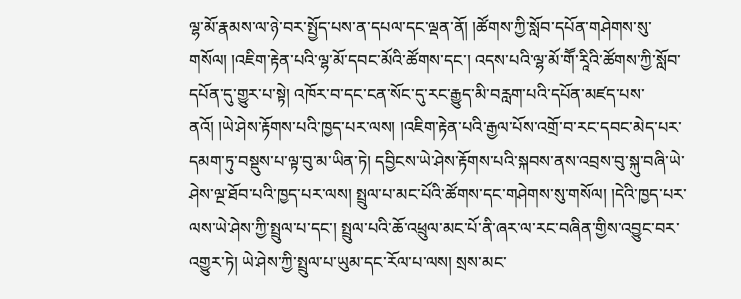ལྷ་མོ་རྣམས་ལ་ཉེ་བར་སྤྱོད་པས་ན་དཔལ་དང་ལྡན་ནོ། །ཚོགས་ཀྱི་སློབ་དཔོན་གཤེགས་སུ་གསོལ། །འཇིག་རྟེན་པའི་ལྷ་མོ་དབང་མོའི་ཚོགས་དང་། འདས་པའི་ལྷ་མོ་གཽ་རཱིའི་ཚོགས་ཀྱི་སློབ་དཔོན་དུ་གྱུར་པ་སྟེ། འཁོར་བ་དང་ངན་སོང་དུ་རང་རྒྱུད་མི་བརླག་པའི་དཔོན་མཛད་པས་ནའོ། །ཡེ་ཤེས་རྟོགས་པའི་ཁྱད་པར་ལས། །འཇིག་རྟེན་པའི་རྒྱལ་པོས་འགྲོ་བ་རང་དབང་མེད་པར་དམག་ཏུ་བསྡུས་པ་ལྟ་བུ་མ་ཡིན་ཏེ། དབྱིངས་ཡེ་ཤེས་རྟོགས་པའི་སྐབས་ནས་འབྲས་བུ་སྐུ་བཞི་ཡེ་ཤེས་ལྔ་ཐོབ་པའི་ཁྱད་པར་ལས། སྤྲུལ་པ་མང་པོའི་ཚོགས་དང་གཤེགས་སུ་གསོལ། །དེའི་ཁྱད་པར་ལས་ཡེ་ཤེས་ཀྱི་སྤྲུལ་པ་དང་། སྤྲུལ་པའི་ཆོ་འཕྲུལ་མང་པོ་ནི་ཞར་ལ་རང་བཞིན་གྱིས་འབྱུང་བར་འགྱུར་ཏེ། ཡེ་ཤེས་ཀྱི་སྤྲུལ་པ་ཡུམ་དང་རོལ་པ་ལས། སྲས་མང་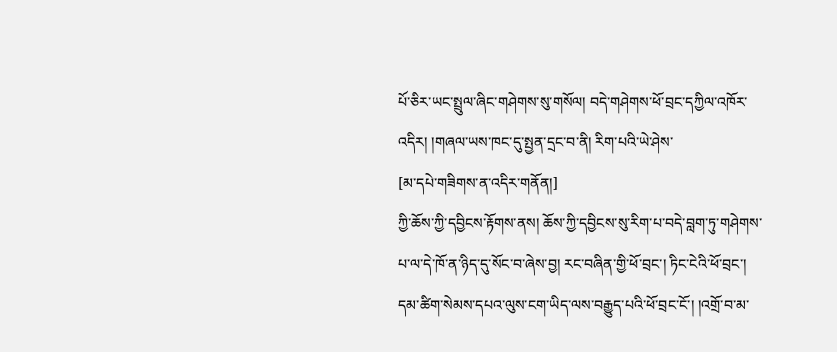པོ་ཅིར་ཡང་སྤྲུལ་ཞིང་གཤེགས་སུ་གསོལ། བདེ་གཤེགས་ཕོ་བྲང་དཀྱིལ་འཁོར་འདིར། །གཞལ་ཡས་ཁང་དུ་སྤྱན་དྲང་བ་ནི། རིག་པའི་ཡེ་ཤེས་
[མ་དཔེ་གཟིགས་ན་འདིར་གནོན།]
ཀྱི་ཆོས་ཀྱི་དབྱིངས་རྟོགས་ནས། ཆོས་ཀྱི་དབྱིངས་སུ་རིག་པ་བདེ་བླག་ཏུ་གཤེགས་པ་ལ་དེ་ཁོ་ན་ཉིད་དུ་སོང་བ་ཞེས་བྱ། རང་བཞིན་གྱི་ཕོ་བྲང་། ཏིང་ངེའི་ཕོ་བྲང་། དམ་ཚིག་སེམས་དཔའ་ལུས་ངག་ཡིད་ལས་བརྒྱུད་པའི་ཕོ་བྲང་ངོ་། །འགྲོ་བ་མ་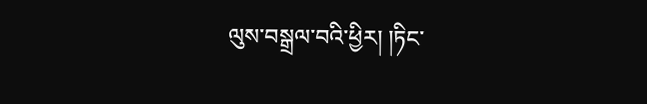ལུས་བསྒྲལ་བའི་ཕྱིར། །ཏིང་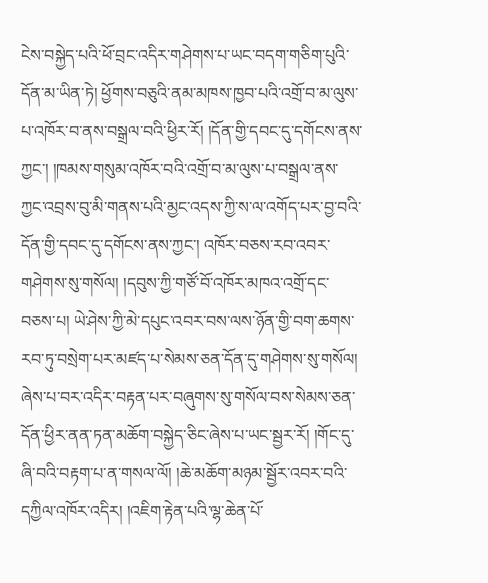ངེས་བསྐྱེད་པའི་ཕོ་བྲང་འདིར་གཤེགས་པ་ཡང་བདག་གཅིག་པུའི་དོན་མ་ཡིན་ཏེ། ཕྱོགས་བཅུའི་ནམ་མཁས་ཁྱབ་པའི་འགྲོ་བ་མ་ལུས་པ་འཁོར་བ་ནས་བསྒྲལ་བའི་ཕྱིར་རོ། །དོན་གྱི་དབང་དུ་དགོངས་ནས་ཀྱང་། །ཁམས་གསུམ་འཁོར་བའི་འགྲོ་བ་མ་ལུས་པ་བསྒྲལ་ནས་ཀྱང་འབྲས་བུ་མི་གནས་པའི་མྱང་འདས་ཀྱི་ས་ལ་འགོད་པར་བྱ་བའི་དོན་གྱི་དབང་དུ་དགོངས་ནས་ཀྱང་། འཁོར་བཅས་རབ་འབར་གཤེགས་སུ་གསོལ། །དབུས་ཀྱི་གཙོ་བོ་འཁོར་མཁའ་འགྲོ་དང་བཅས་པ། ཡེ་ཤེས་ཀྱི་མེ་དཔུང་འབར་བས་ལས་ཉོན་གྱི་བག་ཆགས་རབ་ཏུ་བསྲེག་པར་མཛད་པ་སེམས་ཅན་དོན་དུ་གཤེགས་སུ་གསོལ། ཞེས་པ་བར་འདིར་བརྟན་པར་བཞུགས་སུ་གསོལ་བས་སེམས་ཅན་དོན་ཕྱིར་ནན་ཏན་མཆོག་བསྐྱེད་ཅིང་ཞེས་པ་ཡང་སྦྱར་རོ། །གོང་དུ་ཞི་བའི་བརྟག་པ་ན་གསལ་ལོ། །ཆེ་མཆོག་མཉམ་སྦྱོར་འབར་བའི་དཀྱིལ་འཁོར་འདིར། །འཇིག་རྟེན་པའི་ལྷ་ཆེན་པོ་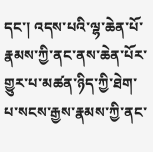དང་། འདས་པའི་ལྷ་ཆེན་པོ་རྣམས་ཀྱི་ནང་ནས་ཆེན་པོར་གྱུར་པ་མཚན་ཉིད་ཀྱི་ཐེག་པ་སངས་རྒྱས་རྣམས་ཀྱི་ནང་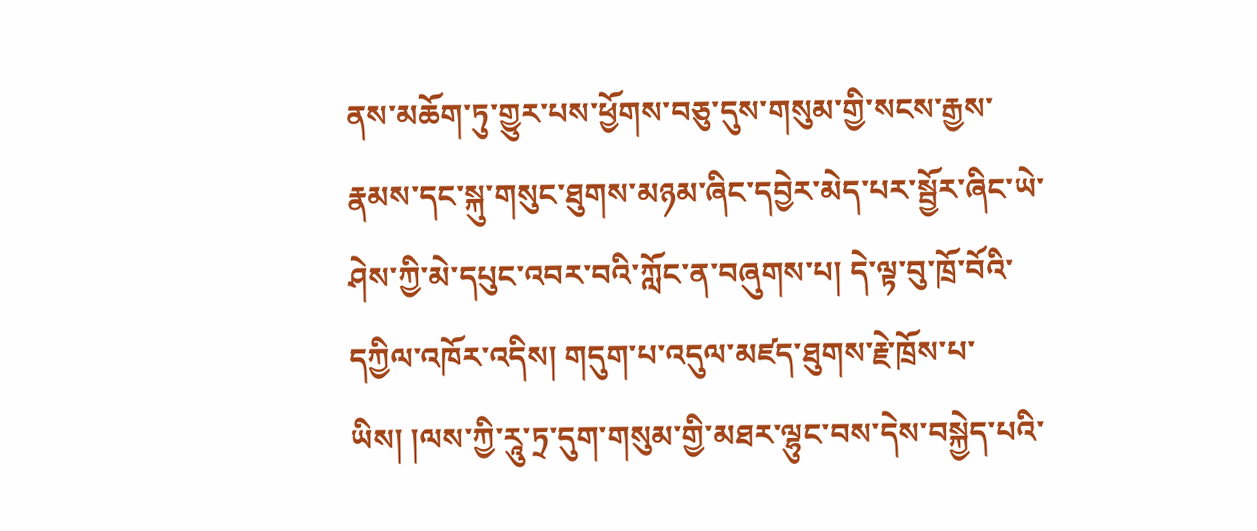ནས་མཆོག་ཏུ་གྱུར་པས་ཕྱོགས་བཅུ་དུས་གསུམ་གྱི་སངས་རྒྱས་རྣམས་དང་སྐུ་གསུང་ཐུགས་མཉམ་ཞིང་དབྱེར་མེད་པར་སྦྱོར་ཞིང་ཡེ་ཤེས་ཀྱི་མེ་དཔུང་འབར་བའི་ཀློང་ན་བཞུགས་པ། དེ་ལྟ་བུ་ཁྲོ་བོའི་དཀྱིལ་འཁོར་འདིས། གདུག་པ་འདུལ་མཛད་ཐུགས་རྗེ་ཁྲོས་པ་ཡིས། །ལས་ཀྱི་རཱུ་ཏྲ་དུག་གསུམ་གྱི་མཐར་ལྷུང་བས་དེས་བསྐྱེད་པའི་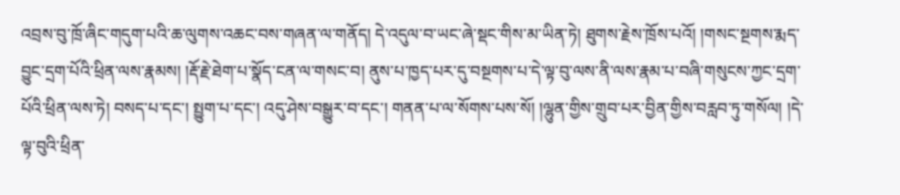འབྲས་བུ་ཁྲོ་ཞིང་གདུག་པའི་ཆ་ལུགས་འཆང་བས་གཞན་ལ་གནོད། དེ་འདུལ་བ་ཡང་ཞེ་སྡང་གིས་མ་ཡིན་ཏེ། ཐུགས་རྗེས་ཁྲོས་པའོ། །གསང་སྔགས་རྨད་བྱུང་དྲག་པོའི་ཕྲིན་ལས་རྣམས། །རྡོ་རྗེ་ཐེག་པ་སྣོད་ངན་ལ་གསང་བ། ནུས་པ་ཁྱད་པར་དུ་བསྔགས་པ་དེ་ལྟ་བུ་ལས་ནི་ལས་རྣམ་པ་བཞི་གསུངས་ཀྱང་དྲག་པོའི་ཕྲིན་ལས་ཏེ། བསད་པ་དང་། སྤྱུག་པ་དང་། འདུ་ཤེས་བསྒྱུར་བ་དང་། གནན་པ་ལ་སོགས་པས་སོ། །ལྷུན་གྱིས་གྲུབ་པར་བྱིན་གྱིས་བརླབ་ཏུ་གསོལ། །དེ་ལྟ་བུའི་ཕྲིན་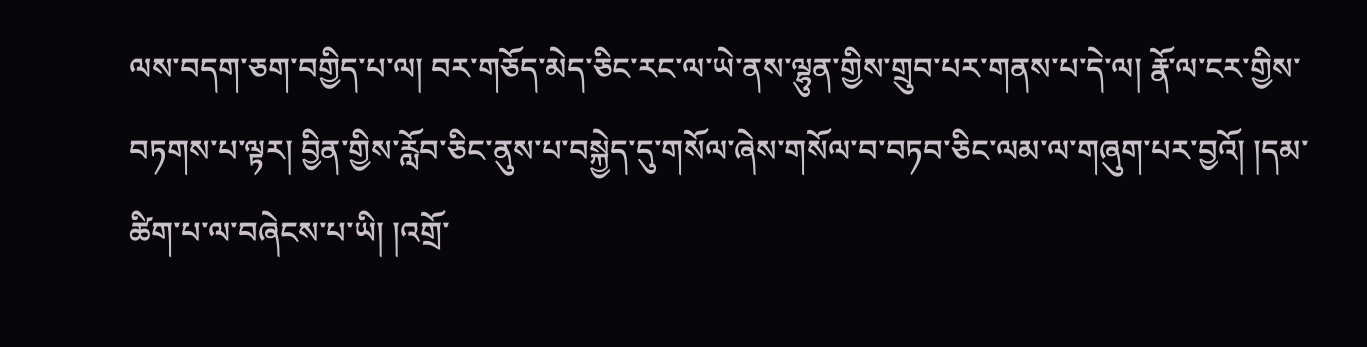ལས་བདག་ཅག་བགྱིད་པ་ལ། བར་གཅོད་མེད་ཅིང་རང་ལ་ཡེ་ནས་ལྷུན་གྱིས་གྲུབ་པར་གནས་པ་དེ་ལ། རྣོ་ལ་ངར་གྱིས་བཏགས་པ་ལྟར། བྱིན་གྱིས་རློབ་ཅིང་ནུས་པ་བསྐྱེད་དུ་གསོལ་ཞེས་གསོལ་བ་བཏབ་ཅིང་ལམ་ལ་གཞུག་པར་བྱའོ། །དམ་ཚིག་པ་ལ་བཞེངས་པ་ཡི། །འགྲོ་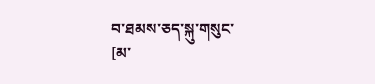བ་ཐམས་ཅད་སྐུ་གསུང་
[མ་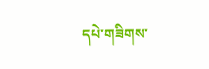དཔེ་གཟིགས་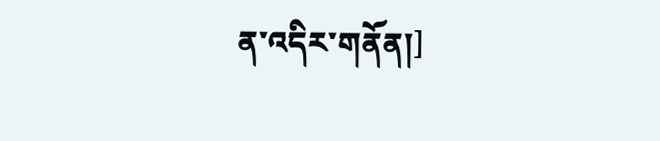ན་འདིར་གནོན།]